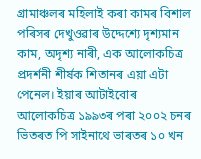গ্ৰামাঞ্চলৰ মহিলাই কৰা কামৰ বিশাল পৰিসৰ দেখুওৱাৰ উদ্দেশ্যে দৃশ্যমান কাম, অদৃশ্য নাৰী, এক আলোকচিত্ৰ প্ৰদৰ্শনী শীৰ্ষক শিতানৰ এয়া এটা পেনেল। ইয়াৰ আটাইবোৰ আলোকচিত্ৰ ১৯৯৩ৰ পৰা ২০০২ চনৰ ভিতৰত পি সাইনাথে ভাৰতৰ ১০ খন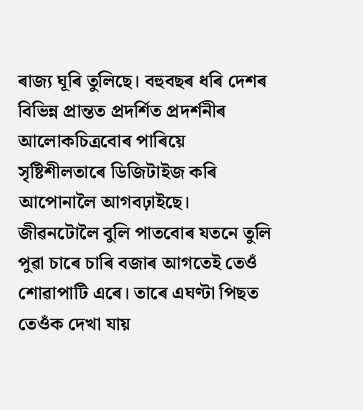ৰাজ্য ঘূৰি তুলিছে। বহুবছৰ ধৰি দেশৰ বিভিন্ন প্ৰান্তত প্ৰদৰ্শিত প্ৰদৰ্শনীৰ আলোকচিত্ৰবোৰ পাৰিয়ে সৃষ্টিশীলতাৰে ডিজিটাইজ কৰি আপোনালৈ আগবঢ়াইছে।
জীৱনটোলৈ বুলি পাতবোৰ যতনে তুলি
পুৱা চাৰে চাৰি বজাৰ আগতেই তেওঁ শোৱাপাটি এৰে। তাৰে এঘণ্টা পিছত তেওঁক দেখা যায়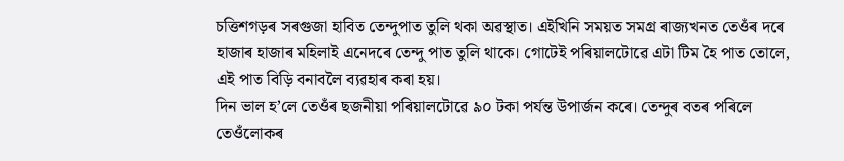চত্তিশগড়ৰ সৰগুজা হাবিত তেন্দুপাত তুলি থকা অৱস্থাত। এইখিনি সময়ত সমগ্ৰ ৰাজ্যখনত তেওঁৰ দৰে হাজাৰ হাজাৰ মহিলাই এনেদৰে তেন্দু পাত তুলি থাকে। গোটেই পৰিয়ালটোৱে এটা টিম হৈ পাত তোলে, এই পাত বিড়ি বনাবলৈ ব্যৱহাৰ কৰা হয়।
দিন ভাল হ’লে তেওঁৰ ছজনীয়া পৰিয়ালটোৱে ৯০ টকা পৰ্যন্ত উপাৰ্জন কৰে। তেন্দুৰ বতৰ পৰিলে তেওঁলোকৰ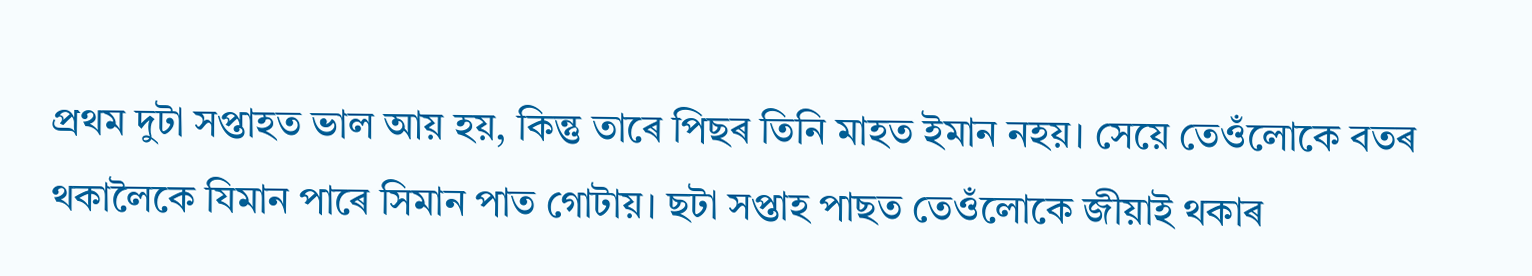প্ৰথম দুটা সপ্তাহত ভাল আয় হয়, কিন্তু তাৰে পিছৰ তিনি মাহত ইমান নহয়। সেয়ে তেওঁলোকে বতৰ থকালৈকে যিমান পাৰে সিমান পাত গোটায়। ছটা সপ্তাহ পাছত তেওঁলোকে জীয়াই থকাৰ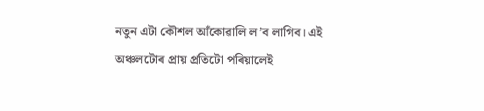নতুন এটা কৌশল আঁকোৱালি ল’ব লাগিব। এই অঞ্চলটোৰ প্ৰায় প্ৰতিটো পৰিয়ালেই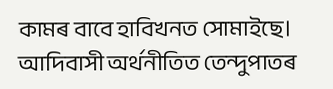কামৰ বাবে হাবিখনত সোমাইছে। আদিবাসী অৰ্থনীতিত তেন্দুপাতৰ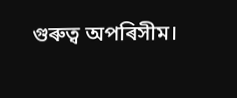গুৰুত্ব অপৰিসীম।